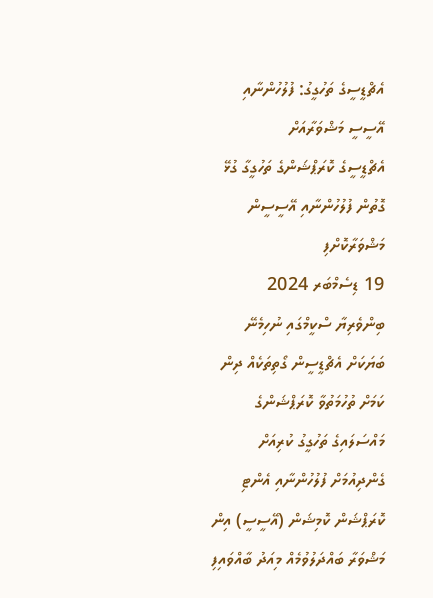އެޗްޑީސީގެ ތަހުގީގު: ފުލުހުންނާއި އޭސީސީ މަޝްވަރާއަށް
އެޗްޑީސީގެ ކޮރަޕްޝަންގެ ތަހުގީގާ ގުޅޭ ގޮތުން ފުލުހުންނާއި އޭސީސީން މަޝްވަރާކޮށްފި
19 ޑިސެމްބަރ 2024
ބިންވެރިޔާ ސްކީމްގައި ނުހިމެނޭ ބަޔަކަށް އެޗްޑީސީން ގޯތިތަކެއް ދިން ކަމަށް ތުހުމަތުވާ ކޮރަޕްޝަންގެ މައްސަލައިގެ ތަހުގީގު ކުރިއަށް ގެންދިއުމަށް ފުލުހުންނާއި އެންޓި ކޮރަޕްޝަން ކޮމިޝަން (އޭސީސީ) އިން މަޝްވަރާ ބައްދަލުވުމެއް މިއަދު ބާއްވައިފި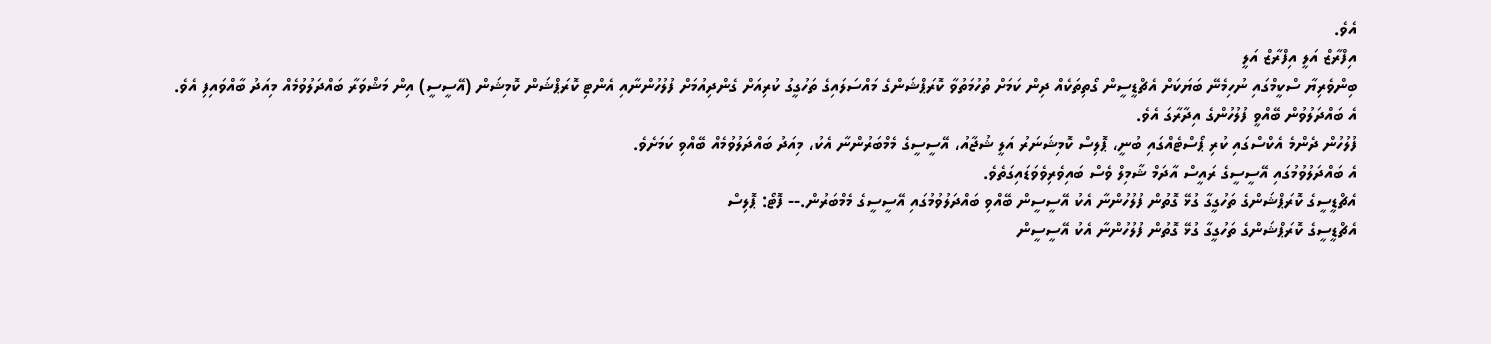އެވެ.
އިފްރާޒް އަލީ އިފްރާޒް އަލީ
ބިންވެރިޔާ ސްކީމްގައި ނުހިމެނޭ ބަޔަކަށް އެޗްޑީސީން ގޯތިތަކެއް ދިން ކަމަށް ތުހުމަތުވާ ކޮރަޕްޝަންގެ މައްސަލައިގެ ތަހުގީގު ކުރިއަށް ގެންދިއުމަށް ފުލުހުންނާއި އެންޓި ކޮރަޕްޝަން ކޮމިޝަން (އޭސީސީ) އިން މަޝްވަރާ ބައްދަލުވުމެއް މިއަދު ބާއްވައިފި އެވެ.
އެ ބައްދަލުވުން ބޭއްވީ ފުލުހުންގެ އިދާރާގަ އެވެ.
ފުލުހުން ދެންމެ އެކްސްގައި ކުރި ޕޯސްޓެއްގައި ބުނީ، ޕޮލިސް ކޮމިޝަނަރު އަލީ ޝުޖާއު، އޭސީސީގެ މެމްބަރުންނާ އެކު، މިއަދު ބައްދަލުވުމެއް ބޭއްވި ކަމަށެވެ.
އެ ބައްދަލުވުމުގައި އޭސީސީގެ ރައީސް އާދަމް ޝާމިލް ވެސް ބައިވެރިވެވަޑައިގަތެވެ.
އެޗްޑީސީގެ ކޮރަޕްޝަންގެ ތަހުގީގާ ގުޅޭ ގޮތުން ފުލުހުންނާ އެކު އޭސީސީން ބޭއްވި ބައްދަލުވުމުގައި އޭސީސީގެ މެމްބަރުން.-- ފޮޓޯ: ޕޮލިސް
އެޗްޑީސީގެ ކޮރަޕްޝަންގެ ތަހުގީގާ ގުޅޭ ގޮތުން ފުލުހުންނާ އެކު އޭސީސީން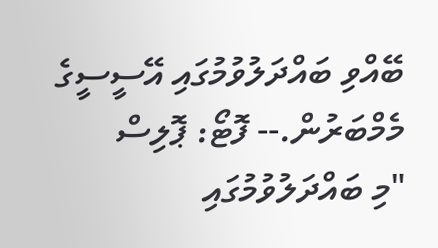ބޭއްވި ބައްދަލުވުމުގައި އޭސީސީގެ މެމްބަރުން.-- ފޮޓޯ: ޕޮލިސް
"މި ބައްދަލުވުމުގައި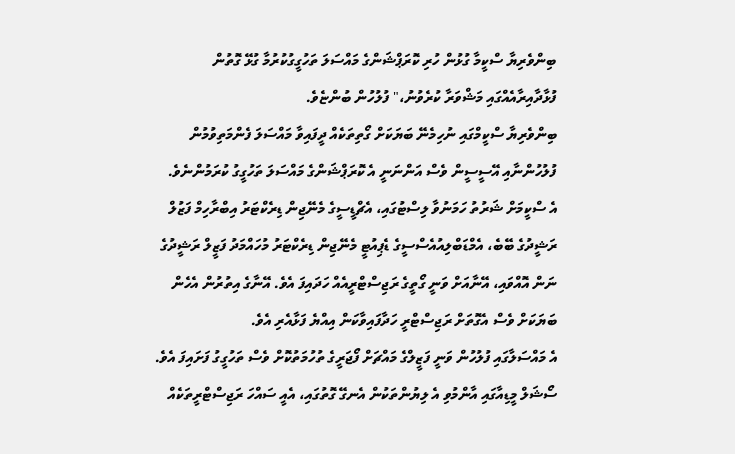ބިންވެރިޔާ ސްކީމާ ގުޅުން ހުރި ކޮރަޕްޝަންގެ މައްސަލަ ތަހުގީގުކުރުމާ ގުޅޭ ގޮތުން ފުޅާދާއިރާއެއްގައި މަޝްވަރާ ކުރެވުނު،" ފުލުހުން ބުންޏެވެ.
ބިންވެރިޔާ ސްކީމްގައި ނުހިމެނޭ ބަޔަކަށް ގޯތިތަކެއް ދީފައިވާ މައްސަލަ ފެންމަތިވުމުން ފުލުހުންނާއި އޭސީސީން ވެސް އަންނަނީ އެ ކޮރަޕްޝަންގެ މައްސަލަ ތަހުގީގު ކުރަމުންނެވެ.
އެ ސްކީމަށް ޝަރުތު ހަމަނުވާ ލިސްޓުގައި، އެޗްޑީސީގެ މެނޭޖިން ޑިރެކްޓަރު އިބްރާހިމް ފަޒުލް ރަޝީދުގެ ބޭބެ، އެމްޑަބްލިއުއެސްސީގެ ޑެޕިއުޓީ މެނޭޖިން ޑިރެކްޓަރު މުހައްމަދު ފަޒީލް ރަޝީދުގެ ނަން އޮއްވައި، އޭނާއަށް ވަނީ ގޯތީގެ ރަޖިސްޓްރީއެއް ހަދައިފަ އެވެ. އޭނާގެ އިތުރުން އެހެން ބަޔަކަށް ވެސް އެގޮތަށް ރަޖިސްޓްރީ ހަދާފައިވާކަން އިއްޔެ ފަޅާއެރި އެވެ.
އެ މައްސަލާގައި ފުލުހުން ވަނީ ފަޒީލްގެ މައްޗަށް ފޯޖަރީގެ ތުހުމަތުކޮށް ވެސް ތަހުގީގު ފަށައިފަ އެވެ.
ސޯޝަލް މީޑިއާގައި އާންމުވި އެ ލިޔުންތަކުން އެނގޭ ގޮތުގައި، އެއީ ސައްހަ ރަޖިސްޓްރީތަކެއް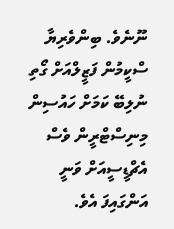ނޫނެވެ. ބިންވެރިޔާ ސްކީމުން ފަޒީލްއަށް ގޯތި ނުލިބޭ ކަމަށް ހައުސިން މިނިސްޓްރީން ވެސް އެޗްޑީސީއަށް ވަނީ އަންގައިފަ އެވެ.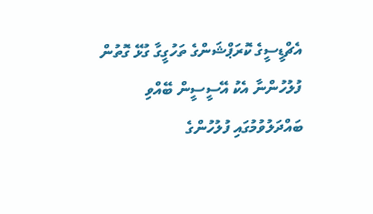އެޗްޑީސީގެ ކޮރަޕްޝަންގެ ތަހުގީގާ ގުޅޭ ގޮތުން ފުލުހުންނާ އެކު އޭސީސީން ބޭއްވި ބައްދަލުވުމުގައި ފުލުހުންގެ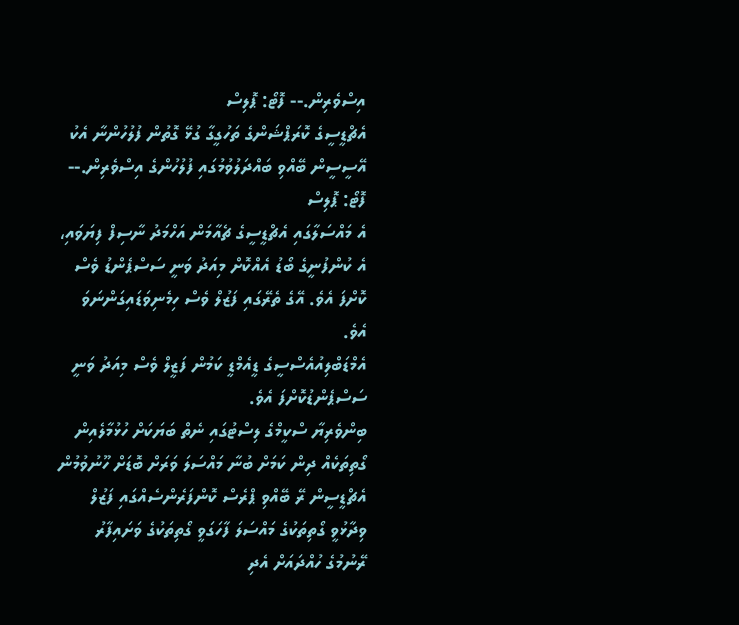އިސްވެރިން.-- ފޮޓޯ: ޕޮލިސް
އެޗްޑީސީގެ ކޮރަޕްޝަންގެ ތަހުގީގާ ގުޅޭ ގޮތުން ފުލުހުންނާ އެކު އޭސީސީން ބޭއްވި ބައްދަލުވުމުގައި ފުލުހުންގެ އިސްވެރިން.-- ފޮޓޯ: ޕޮލިސް
އެ މައްސަލާގައި އެޗްޑީސީގެ ޗެއާމަން އަހްމަދު ނާސިފް ފިޔަވައި، އެ ކުންފުނީގެ ބޯޑު އެއްކޮށް މިއަދު ވަނީ ސަސްޕެންޑު ވެސް ކޮށްފަ އެވެ. އޭގެ ތެރޭގައި ފަޒުލް ވެސް ހިމެނިވަޑައިގަންނަވަ އެވެ.
އެމްޑަބްލިއުއެސްސީގެ ޑީއެމްޑީ ކަމުން ފަޒީލް ވެސް މިއަދު ވަނީ ސަސްޕެންޑުކޮށްފަ އެވެ.
ބިންވެރިޔާ ސްކީމްގެ ލިސްޓުގައި ނެތް ބަޔަކަށް ހުޅުމާލެއިން ގޯތިތަކެއް ދިން ކަމަށް ބުނާ މައްސަލަ ވަރަށް ބޮޑަށް ހޫނުވުމުން އެޗްޑީސީން ރޭ ބޭއްވި ޕްރެސް ކޮންފަރެންސެއްގައި ފަޒުލް ވިދާޅުވީ ގޯތިތަކުގެ މައްސަލަ ފާހަގަވީ ގޯތިތަކުގެ ވަށައިފާރު ރޭނުމުގެ ހުއްދައަށް އެދި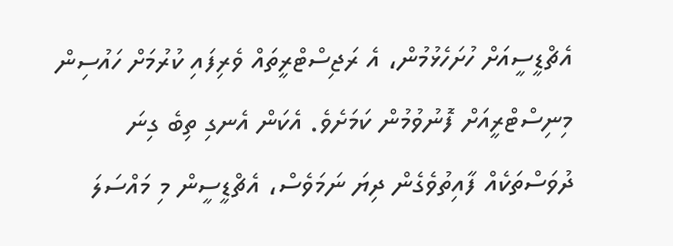އެޗްޑީސީއަށް ހުށަހެޅުމުން، އެ ރަޖިސްޓްރީތައް ވެރިފައި ކުރުމަށް ހައުސިން މިނިސްޓްރީއަށް ފޮނުވުމުން ކަމަށެވެ. އެކަން އެނގި ތިބެ ގިނަ ދުވަސްތަކެއް ފާއިތުވެގެން ދިޔަ ނަމަވެސް، އެޗްޑީސީން މި މައްސަލަ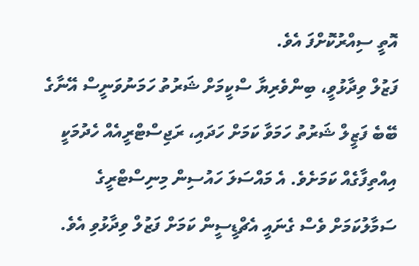އޮތީ ސިއްރުކޮށްފަ އެވެ.
ފަޒުލް ވިދާޅުވީ، ބިންވެރިޔާ ސްކީމަށް ޝަރުތު ހަމަނުވަނީސް އޭނާގެ ބޭބެ ފަޒީލް ޝަރުތު ހަމަވާ ކަމަށް ހަދައި، ރަޖިސްޓްރީއެއް ހެދުމަކީ އިއްތިފާގެއް ކަމަށެވެ. އެ މައްސަލަ ހައުސިން މިނިސްޓްރީގެ ސަމާލުކަމަށް ވެސް ގެނައީ އެޗްޑީސީން ކަމަށް ފަޒުލް ވިދާޅުވި އެވެ.